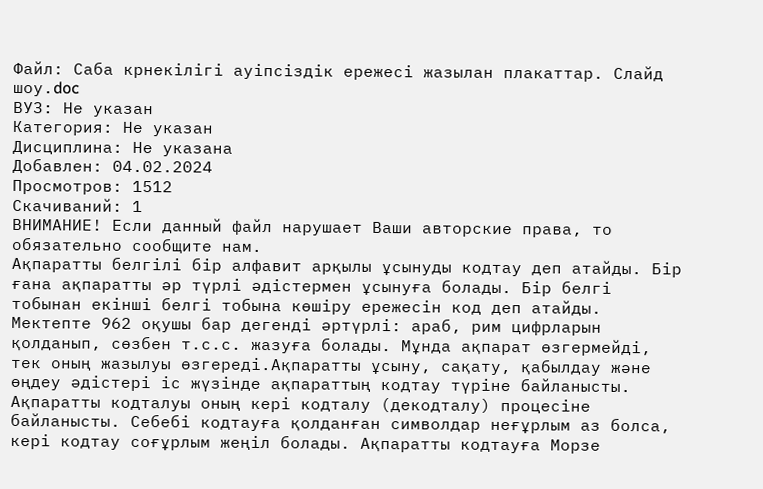Файл: Саба крнекілігі ауіпсіздік ережесі жазылан плакаттар. Слайд шоу.doc
ВУЗ: Не указан
Категория: Не указан
Дисциплина: Не указана
Добавлен: 04.02.2024
Просмотров: 1512
Скачиваний: 1
ВНИМАНИЕ! Если данный файл нарушает Ваши авторские права, то обязательно сообщите нам.
Ақпаратты белгілі бір алфавит арқылы ұсынуды кодтау деп атайды. Бір ғана ақпаратты әр түрлі әдістермен ұсынуға болады. Бір белгі тобынан екінші белгі тобына көшіру ережесін код деп атайды. Мектепте 962 оқушы бар дегенді әртүрлі: араб, рим цифрларын қолданып, сөзбен т.с.с. жазуға болады. Мұнда ақпарат өзгермейді, тек оның жазылуы өзгереді.Ақпаратты ұсыну, сақату, қабылдау және өңдеу әдістері іс жүзінде ақпараттың кодтау түріне байланысты. Ақпаратты кодталуы оның кері кодталу (декодталу) процесіне байланысты. Себебі кодтауға қолданған символдар неғұрлым аз болса, кері кодтау соғұрлым жеңіл болады. Ақпаратты кодтауға Морзе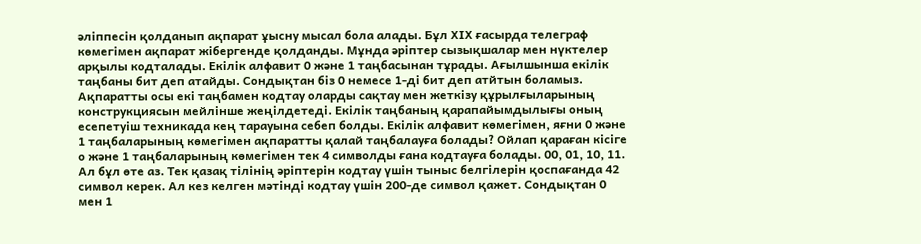әліппесін қолданып ақпарат ұысну мысал бола алады. Бұл ХІХ ғасырда телеграф көмегімен ақпарат жібергенде қолданды. Мұнда әріптер сызықшалар мен нүктелер арқылы кодталады. Екілік алфавит 0 және 1 таңбасынан тұрады. Ағылшынша екілік таңбаны бит деп атайды. Сондықтан біз 0 немесе 1-ді бит деп атйтын боламыз. Ақпаратты осы екі таңбамен кодтау оларды сақтау мен жеткізу құрылғыларының конструкциясын мейлінше жеңілдетеді. Екілік таңбаның қарапайымдылығы оның есепетуіш техникада кең тарауына себеп болды. Екілік алфавит көмегімен, яғни 0 және 1 таңбаларының көмегімен ақпаратты қалай таңбалауға болады? Ойлап қараған кісіге о және 1 таңбаларының көмегімен тек 4 символды ғана кодтауға болады. 00, 01, 10, 11. Ал бұл өте аз. Тек қазақ тілінің әріптерін кодтау үшін тыныс белгілерін қоспағанда 42 символ керек. Ал кез келген мәтінді кодтау үшін 200-де символ қажет. Сондықтан 0 мен 1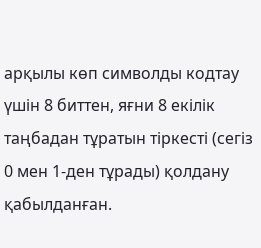арқылы көп символды кодтау үшін 8 биттен, яғни 8 екілік таңбадан тұратын тіркесті (сегіз 0 мен 1-ден тұрады) қолдану қабылданған.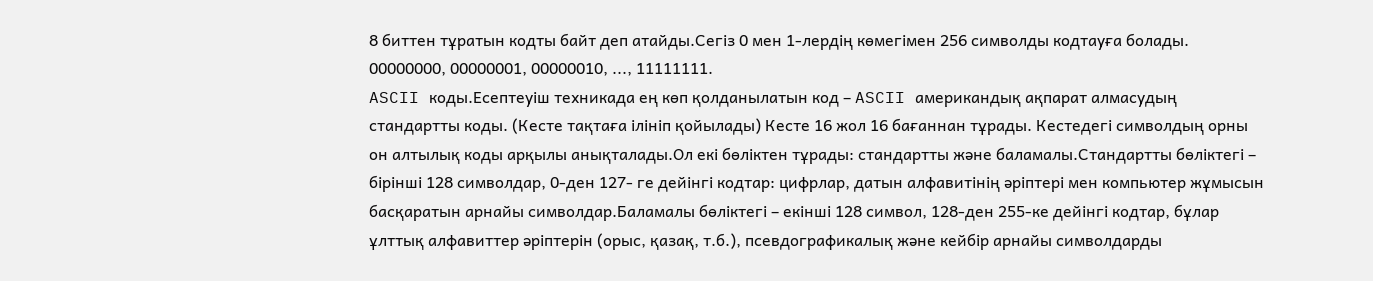8 биттен тұратын кодты байт деп атайды.Сегіз 0 мен 1-лердің көмегімен 256 символды кодтауға болады. 00000000, 00000001, 00000010, ..., 11111111.
ASCII коды.Есептеуіш техникада ең көп қолданылатын код – ASCII американдық ақпарат алмасудың стандартты коды. (Кесте тақтаға ілініп қойылады) Кесте 16 жол 16 бағаннан тұрады. Кестедегі символдың орны он алтылық коды арқылы анықталады.Ол екі бөліктен тұрады: стандартты және баламалы.Стандартты бөліктегі – бірінші 128 символдар, 0-ден 127- ге дейінгі кодтар: цифрлар, датын алфавитінің әріптері мен компьютер жұмысын басқаратын арнайы символдар.Баламалы бөліктегі – екінші 128 символ, 128-ден 255-ке дейінгі кодтар, бұлар ұлттық алфавиттер әріптерін (орыс, қазақ, т.б.), псевдографикалық және кейбір арнайы символдарды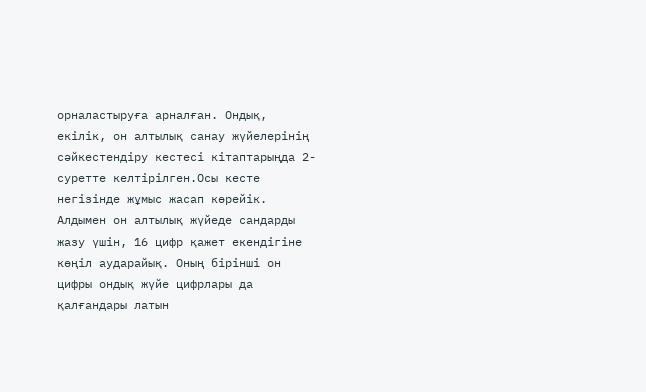орналастыруға арналған. Ондық, екілік, он алтылық санау жүйелерінің сәйкестендіру кестесі кітаптарыңда 2-суретте келтірілген.Осы кесте негізінде жұмыс жасап көрейік. Алдымен он алтылық жүйеде сандарды жазу үшін, 16 цифр қажет екендігіне көңіл аударайық. Оның бірінші он цифры ондық жүйе цифрлары да қалғандары латын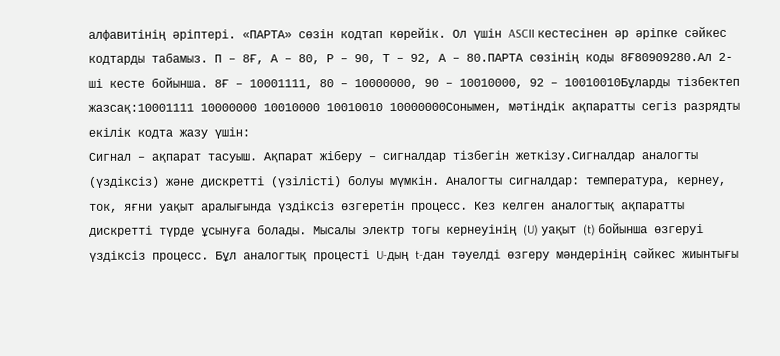алфавитінің әріптері. «ПАРТА» сөзін кодтап көрейік. Ол үшін ASCII кестесінен әр әріпке сәйкес кодтарды табамыз. П – 8Ғ, А – 80, Р – 90, Т – 92, А – 80.ПАРТА сөзінің коды 8Ғ80909280.Ал 2-ші кесте бойынша. 8Ғ – 10001111, 80 – 10000000, 90 – 10010000, 92 – 10010010Бұларды тізбектеп жазсақ:10001111 10000000 10010000 10010010 10000000Сонымен, мәтіндік ақпаратты сегіз разрядты екілік кодта жазу үшін:
Сигнал – ақпарат тасуыш. Ақпарат жіберу – сигналдар тізбегін жеткізу.Сигналдар аналогты (үздіксіз) және дискретті (үзілісті) болуы мүмкін. Аналогты сигналдар: температура, кернеу, ток, яғни уақыт аралығында үздіксіз өзгеретін процесс. Кез келген аналогтық ақпаратты дискретті түрде ұсынуға болады. Мысалы электр тогы кернеуінің (U) уақыт (t) бойынша өзгеруі үздіксіз процесс. Бұл аналогтық процесті U-дың t-дан тәуелді өзгеру мәндерінің сәйкес жиынтығы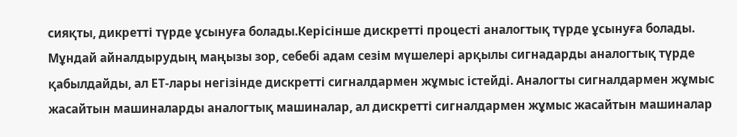сияқты, дикретті түрде ұсынуға болады.Керісінше дискретті процесті аналогтық түрде ұсынуға болады. Мұндай айналдырудың маңызы зор, себебі адам сезім мүшелері арқылы сигнадарды аналогтық түрде қабылдайды, ал ЕТ-лары негізінде дискретті сигналдармен жұмыс істейді. Аналогты сигналдармен жұмыс жасайтын машиналарды аналогтық машиналар, ал дискретті сигналдармен жұмыс жасайтын машиналар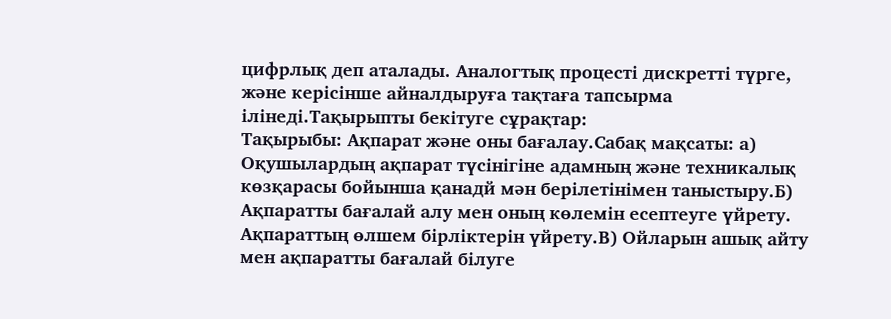цифрлық деп аталады. Аналогтық процесті дискретті түрге, және керісінше айналдыруға тақтаға тапсырма ілінеді.Тақырыпты бекітуге сұрақтар:
Тақырыбы: Ақпарат және оны бағалау.Сабақ мақсаты: а) Оқушылардың ақпарат түсінігіне адамның және техникалық көзқарасы бойынша қанадй мән берілетінімен таныстыру.Б) Ақпаратты бағалай алу мен оның көлемін есептеуге үйрету. Ақпараттың өлшем бірліктерін үйрету.В) Ойларын ашық айту мен ақпаратты бағалай білуге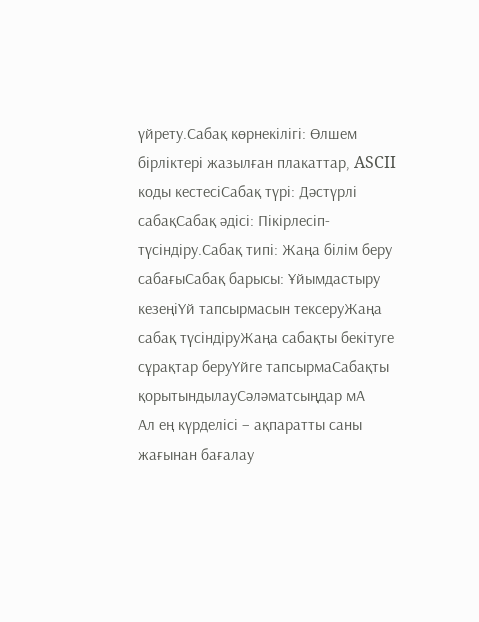үйрету.Сабақ көрнекілігі: Өлшем бірліктері жазылған плакаттар, ASCII коды кестесіСабақ түрі: Дәстүрлі сабақСабақ әдісі: Пікірлесіп-түсіндіру.Сабақ типі: Жаңа білім беру сабағыСабақ барысы: Ұйымдастыру кезеңіҮй тапсырмасын тексеруЖаңа сабақ түсіндіруЖаңа сабақты бекітуге сұрақтар беруҮйге тапсырмаСабақты қорытындылауСәләматсыңдар мА
Ал ең күрделісі – ақпаратты саны жағынан бағалау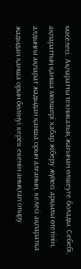мәселесі. Ақпаратты техникалық жағынан өлшеуге болады. Себебі, ақпараттың қанша мөлшері хабар жіберу жүйесі арқылы өтетінін, алдыңғы ақпарат жадыдан қанша орын алғанын, келесі ақпаратқа жадыдан қанша орын бөлінуі керек екенін анықтап отыру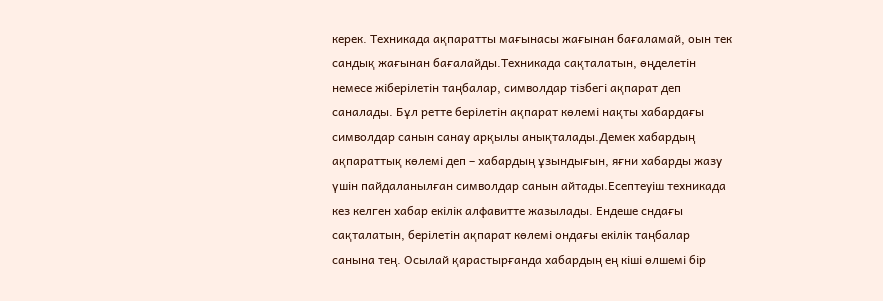керек. Техникада ақпаратты мағынасы жағынан бағаламай, оын тек сандық жағынан бағалайды.Техникада сақталатын, өңделетін немесе жіберілетін таңбалар, символдар тізбегі ақпарат деп саналады. Бұл ретте берілетін ақпарат көлемі нақты хабардағы символдар санын санау арқылы анықталады.Демек хабардың ақпараттық көлемі деп – хабардың ұзындығын, яғни хабарды жазу үшін пайдаланылған символдар санын айтады.Есептеуіш техникада кез келген хабар екілік алфавитте жазылады. Ендеше сндағы сақталатын, берілетін ақпарат көлемі ондағы екілік таңбалар санына тең. Осылай қарастырғанда хабардың ең кіші өлшемі бір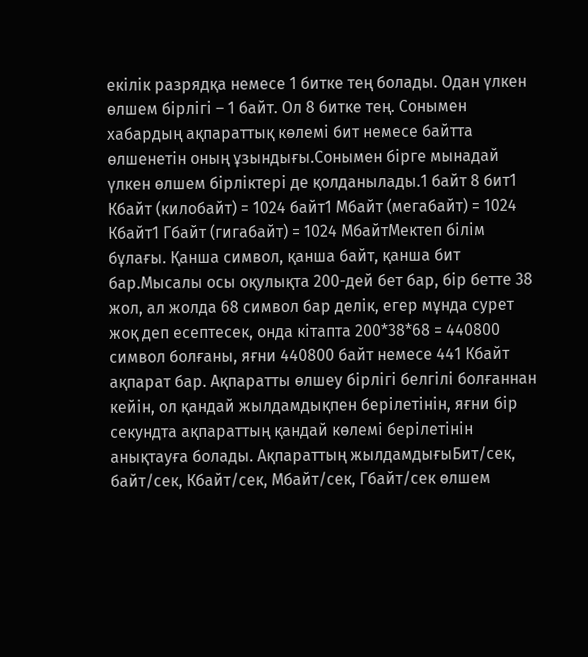екілік разрядқа немесе 1 битке тең болады. Одан үлкен өлшем бірлігі – 1 байт. Ол 8 битке тең. Сонымен хабардың ақпараттық көлемі бит немесе байтта өлшенетін оның ұзындығы.Сонымен бірге мынадай үлкен өлшем бірліктері де қолданылады.1 байт 8 бит1 Кбайт (килобайт) = 1024 байт1 Мбайт (мегабайт) = 1024 Кбайт1 Гбайт (гигабайт) = 1024 МбайтМектеп білім бұлағы. Қанша символ, қанша байт, қанша бит бар.Мысалы осы оқулықта 200-дей бет бар, бір бетте 38 жол, ал жолда 68 символ бар делік, егер мұнда сурет жоқ деп есептесек, онда кітапта 200*38*68 = 440800 символ болғаны, яғни 440800 байт немесе 441 Кбайт ақпарат бар. Ақпаратты өлшеу бірлігі белгілі болғаннан кейін, ол қандай жылдамдықпен берілетінін, яғни бір секундта ақпараттың қандай көлемі берілетінін анықтауға болады. Ақпараттың жылдамдығыБит/сек, байт/сек, Кбайт/сек, Мбайт/сек, Гбайт/сек өлшем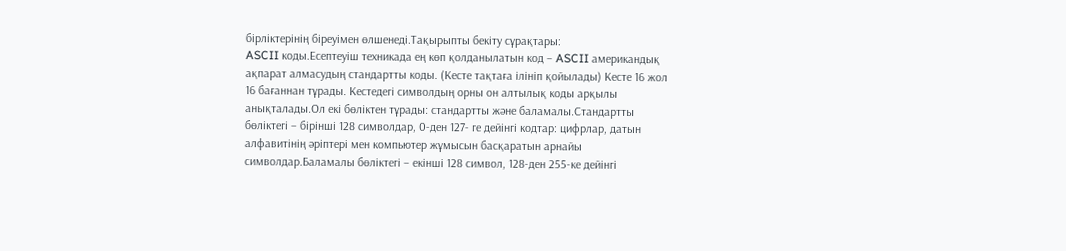бірліктерінің біреуімен өлшенеді.Тақырыпты бекіту сұрақтары:
ASCII коды.Есептеуіш техникада ең көп қолданылатын код – ASCII американдық ақпарат алмасудың стандартты коды. (Кесте тақтаға ілініп қойылады) Кесте 16 жол 16 бағаннан тұрады. Кестедегі символдың орны он алтылық коды арқылы анықталады.Ол екі бөліктен тұрады: стандартты және баламалы.Стандартты бөліктегі – бірінші 128 символдар, 0-ден 127- ге дейінгі кодтар: цифрлар, датын алфавитінің әріптері мен компьютер жұмысын басқаратын арнайы символдар.Баламалы бөліктегі – екінші 128 символ, 128-ден 255-ке дейінгі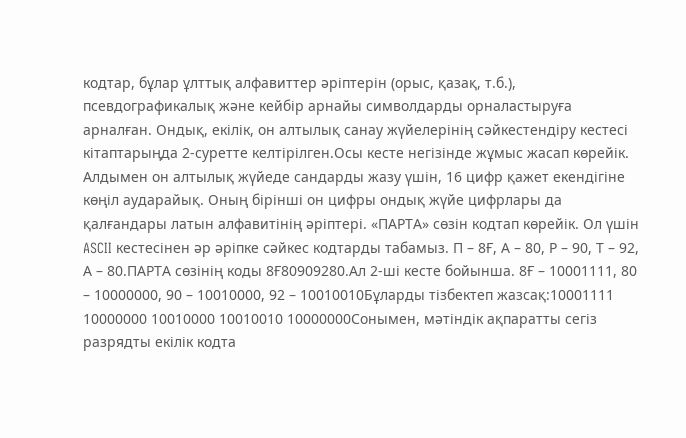кодтар, бұлар ұлттық алфавиттер әріптерін (орыс, қазақ, т.б.), псевдографикалық және кейбір арнайы символдарды орналастыруға арналған. Ондық, екілік, он алтылық санау жүйелерінің сәйкестендіру кестесі кітаптарыңда 2-суретте келтірілген.Осы кесте негізінде жұмыс жасап көрейік. Алдымен он алтылық жүйеде сандарды жазу үшін, 16 цифр қажет екендігіне көңіл аударайық. Оның бірінші он цифры ондық жүйе цифрлары да қалғандары латын алфавитінің әріптері. «ПАРТА» сөзін кодтап көрейік. Ол үшін ASCII кестесінен әр әріпке сәйкес кодтарды табамыз. П – 8Ғ, А – 80, Р – 90, Т – 92, А – 80.ПАРТА сөзінің коды 8Ғ80909280.Ал 2-ші кесте бойынша. 8Ғ – 10001111, 80 – 10000000, 90 – 10010000, 92 – 10010010Бұларды тізбектеп жазсақ:10001111 10000000 10010000 10010010 10000000Сонымен, мәтіндік ақпаратты сегіз разрядты екілік кодта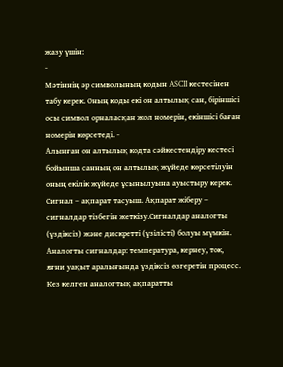жазу үшін:
-
Мәтіннің әр символының кодын ASCII кестесінен табу керек. Оның коды екі он алтылық сан, біріншісі осы символ орналасқан жол номерін, екіншісі баған номерін көрсетеді. -
Алынған он алтылық кодта сәйкестендіру кестесі бойынша санның он алтылық жүйеде көрсетілуін оның екілік жүйеде ұсынылуына ауыстыру керек.
Сигнал – ақпарат тасуыш. Ақпарат жіберу – сигналдар тізбегін жеткізу.Сигналдар аналогты (үздіксіз) және дискретті (үзілісті) болуы мүмкін. Аналогты сигналдар: температура, кернеу, ток, яғни уақыт аралығында үздіксіз өзгеретін процесс. Кез келген аналогтық ақпаратты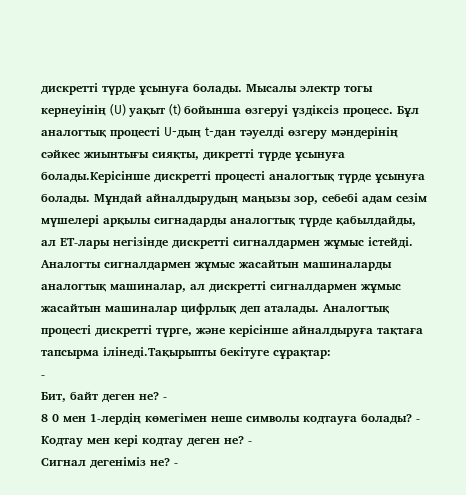дискретті түрде ұсынуға болады. Мысалы электр тогы кернеуінің (U) уақыт (t) бойынша өзгеруі үздіксіз процесс. Бұл аналогтық процесті U-дың t-дан тәуелді өзгеру мәндерінің сәйкес жиынтығы сияқты, дикретті түрде ұсынуға болады.Керісінше дискретті процесті аналогтық түрде ұсынуға болады. Мұндай айналдырудың маңызы зор, себебі адам сезім мүшелері арқылы сигнадарды аналогтық түрде қабылдайды, ал ЕТ-лары негізінде дискретті сигналдармен жұмыс істейді. Аналогты сигналдармен жұмыс жасайтын машиналарды аналогтық машиналар, ал дискретті сигналдармен жұмыс жасайтын машиналар цифрлық деп аталады. Аналогтық процесті дискретті түрге, және керісінше айналдыруға тақтаға тапсырма ілінеді.Тақырыпты бекітуге сұрақтар:
-
Бит, байт деген не? -
8 0 мен 1-лердің көмегімен неше символы кодтауға болады? -
Кодтау мен кері кодтау деген не? -
Сигнал дегеніміз не? -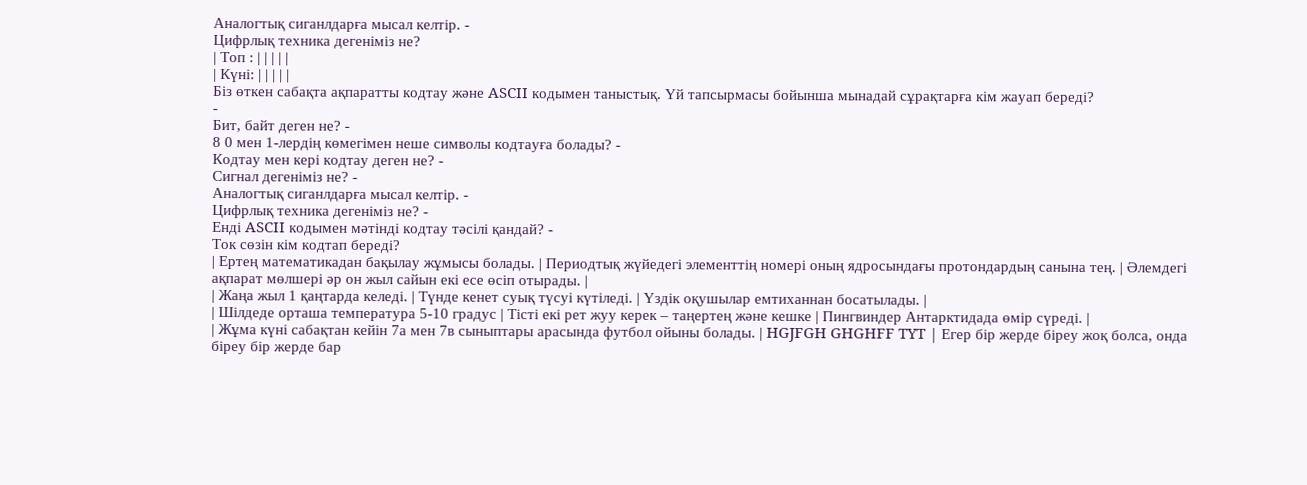Аналогтық сиганлдарға мысал келтір. -
Цифрлық техника дегеніміз не?
| Топ : | | | | |
| Күні: | | | | |
Біз өткен сабақта ақпаратты кодтау және ASCII кодымен таныстық. Үй тапсырмасы бойынша мынадай сұрақтарға кім жауап береді?
-
Бит, байт деген не? -
8 0 мен 1-лердің көмегімен неше символы кодтауға болады? -
Кодтау мен кері кодтау деген не? -
Сигнал дегеніміз не? -
Аналогтық сиганлдарға мысал келтір. -
Цифрлық техника дегеніміз не? -
Енді ASCII кодымен мәтінді кодтау тәсілі қандай? -
Ток сөзін кім кодтап береді?
| Ертең математикадан бақылау жұмысы болады. | Периодтық жүйедегі элементтің номері оның ядросындағы протондардың санына тең. | Әлемдегі ақпарат мөлшері әр он жыл сайын екі есе өсіп отырады. |
| Жаңа жыл 1 қаңтарда келеді. | Түнде кенет суық түсуі күтіледі. | Үздік оқушылар емтиханнан босатылады. |
| Шілдеде орташа температура 5-10 градус | Тісті екі рет жуу керек – таңертең және кешке | Пингвиндер Антарктидада өмір сүреді. |
| Жұма күні сабақтан кейін 7а мен 7в сыныптары арасында футбол ойыны болады. | HGJFGH GHGHFF TYT | Егер бір жерде біреу жоқ болса, онда біреу бір жерде бар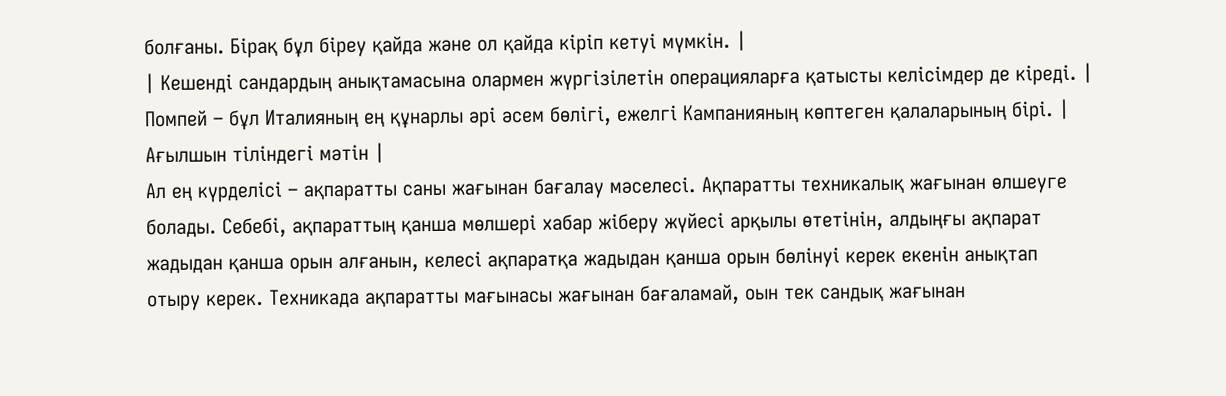болғаны. Бірақ бұл біреу қайда және ол қайда кіріп кетуі мүмкін. |
| Кешенді сандардың анықтамасына олармен жүргізілетін операцияларға қатысты келісімдер де кіреді. | Помпей – бұл Италияның ең құнарлы әрі әсем бөлігі, ежелгі Кампанияның көптеген қалаларының бірі. | Ағылшын тіліндегі мәтін |
Ал ең күрделісі – ақпаратты саны жағынан бағалау мәселесі. Ақпаратты техникалық жағынан өлшеуге болады. Себебі, ақпараттың қанша мөлшері хабар жіберу жүйесі арқылы өтетінін, алдыңғы ақпарат жадыдан қанша орын алғанын, келесі ақпаратқа жадыдан қанша орын бөлінуі керек екенін анықтап отыру керек. Техникада ақпаратты мағынасы жағынан бағаламай, оын тек сандық жағынан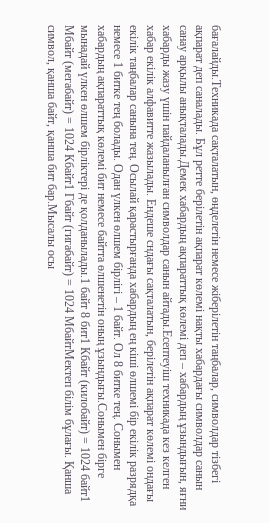бағалайды.Техникада сақталатын, өңделетін немесе жіберілетін таңбалар, символдар тізбегі ақпарат деп саналады. Бұл ретте берілетін ақпарат көлемі нақты хабардағы символдар санын санау арқылы анықталады.Демек хабардың ақпараттық көлемі деп – хабардың ұзындығын, яғни хабарды жазу үшін пайдаланылған символдар санын айтады.Есептеуіш техникада кез келген хабар екілік алфавитте жазылады. Ендеше сндағы сақталатын, берілетін ақпарат көлемі ондағы екілік таңбалар санына тең. Осылай қарастырғанда хабардың ең кіші өлшемі бір екілік разрядқа немесе 1 битке тең болады. Одан үлкен өлшем бірлігі – 1 байт. Ол 8 битке тең. Сонымен хабардың ақпараттық көлемі бит немесе байтта өлшенетін оның ұзындығы.Сонымен бірге мынадай үлкен өлшем бірліктері де қолданылады.1 байт 8 бит1 Кбайт (килобайт) = 1024 байт1 Мбайт (мегабайт) = 1024 Кбайт1 Гбайт (гигабайт) = 1024 МбайтМектеп білім бұлағы. Қанша символ, қанша байт, қанша бит бар.Мысалы осы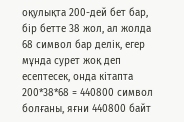оқулықта 200-дей бет бар, бір бетте 38 жол, ал жолда 68 символ бар делік, егер мұнда сурет жоқ деп есептесек, онда кітапта 200*38*68 = 440800 символ болғаны, яғни 440800 байт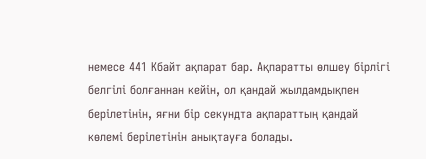немесе 441 Кбайт ақпарат бар. Ақпаратты өлшеу бірлігі белгілі болғаннан кейін, ол қандай жылдамдықпен берілетінін, яғни бір секундта ақпараттың қандай көлемі берілетінін анықтауға болады.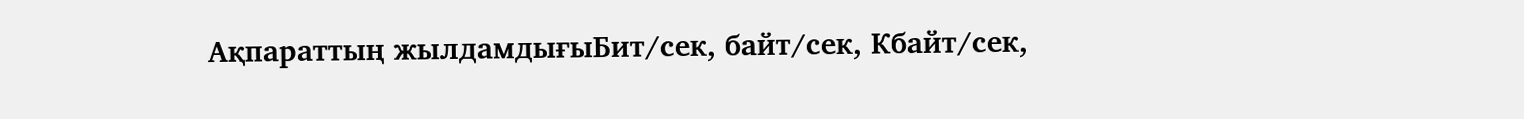Ақпараттың жылдамдығыБит/сек, байт/сек, Кбайт/сек,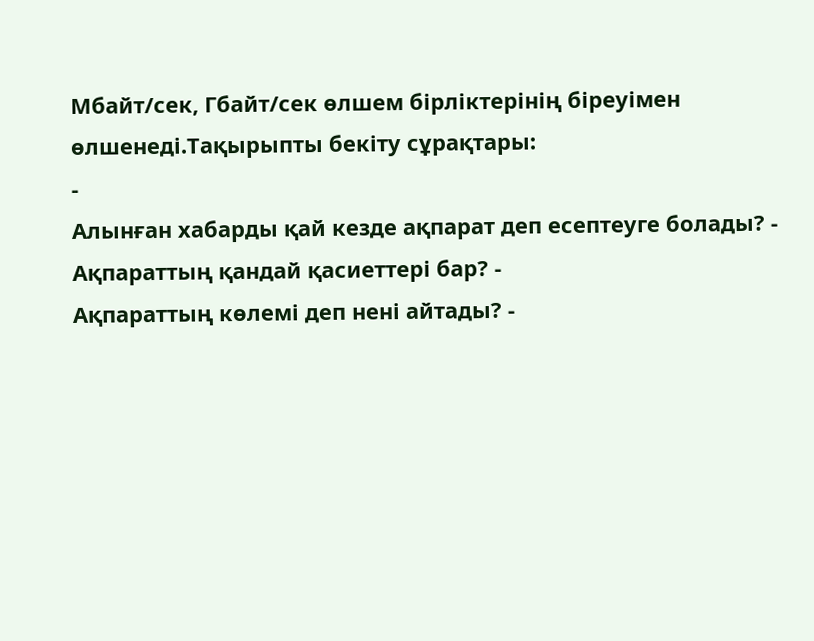Мбайт/сек, Гбайт/сек өлшем бірліктерінің біреуімен өлшенеді.Тақырыпты бекіту сұрақтары:
-
Алынған хабарды қай кезде ақпарат деп есептеуге болады? -
Ақпараттың қандай қасиеттері бар? -
Ақпараттың көлемі деп нені айтады? -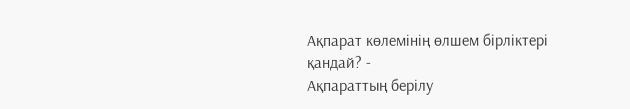Ақпарат көлемінің өлшем бірліктері қандай? -
Ақпараттың берілу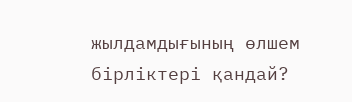жылдамдығының өлшем бірліктері қандай?